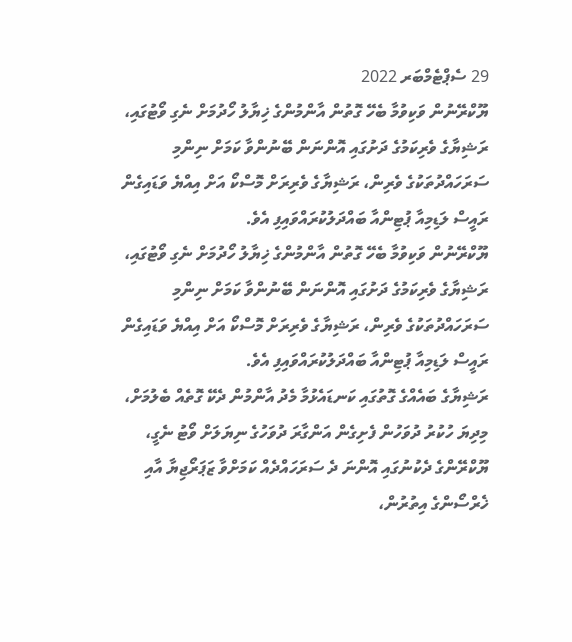29 ސެޕްޓެމްބަރ 2022
ޔޫކްރޭނުން ވަކިވުމާ ބެހޭ ގޮތުން އާންމުންގެ ޚިޔާލު ހޯދުމަށް ނެގި ވޯޓުގައި، ރަޝިޔާގެ ވެރިކަމުގެ ދަށުގައި އޮންނަން ބޭނުންވާ ކަމަށް ނިންމި ސަރަހައްދުތަކުގެ ވެރިން، ރަޝިޔާގެ ވެރިރަށް މޮސްކޯ އަށް އިއްޔެ ވަޑައިގެން ރައީސް ލަޑިމިއާ ޕުޓިންއާ ބައްދަލުކުރައްވައިފި އެވެ.
ޔޫކްރޭނުން ވަކިވުމާ ބެހޭ ގޮތުން އާންމުންގެ ޚިޔާލު ހޯދުމަށް ނެގި ވޯޓުގައި، ރަޝިޔާގެ ވެރިކަމުގެ ދަށުގައި އޮންނަން ބޭނުންވާ ކަމަށް ނިންމި ސަރަހައްދުތަކުގެ ވެރިން، ރަޝިޔާގެ ވެރިރަށް މޮސްކޯ އަށް އިއްޔެ ވަޑައިގެން ރައީސް ލަޑިމިއާ ޕުޓިންއާ ބައްދަލުކުރައްވައިފި އެވެ.
ރަޝިޔާގެ ބައެއްގެ ގޮތުގައި ކަނޑައެޅުމާ މެދު އާންމުން ދެކޭ ގޮތެއް ބެލުމަށް، މިދިޔަ ހުކުރު ދުވަހުން ފެށިގެން އަންގާރަ ދުވަހުގެ ނިޔަލަށް ވޯޓު ނެގީ، ޔޫކްރޭންގެ ދެކުނުގައި އޮންނަ ދެ ސަރަހައްދެއް ކަމަށްވާ ޒަޕަރޯޖިޔާ އާއި ޚެރްސޯންގެ އިތުރުން،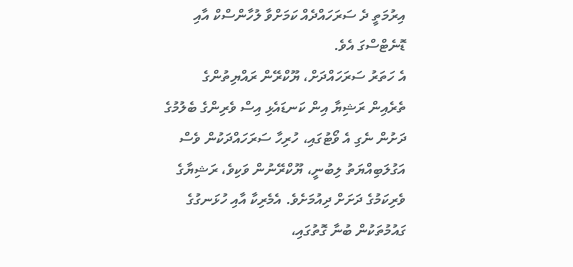އިރުމަތީ ދެ ސަރަހައްދެއް ކަމަށްވާ ލުހާންސްކް އާއި ޑޮނެޓްސްގަ އެވެ.
އެ ހަތަރު ސަރަހައްދަށް، ޔޫކްރޭން ރައްޔިތުންގެ ތެރެއިން ރަޝިޔާ އިން ކަނޑައެޅި އިސް ވެރިންގެ ބެލުމުގެ ދަށުން ނެގި އެ ވޯޓުގައި، ހުރިހާ ސަރަހައްދަކުން ވެސް އަގުލަބިއްޔަތު ލިބުނީ، ޔޫކްރޭނުން ވަކިވެ، ރަޝިޔާގެ ވެރިކަމުގެ ދަށަށް ދިއުމަށެވެ. އެމެރިކާ އާއި ހުޅަނގުގެ ގައުމުތަކުން ބުނާ ގޮތުގައި،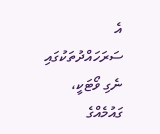އެ ސަރަހައްދުތަކުގައި ނެގި ވޯޓަކީ، ގައުމެއްގެ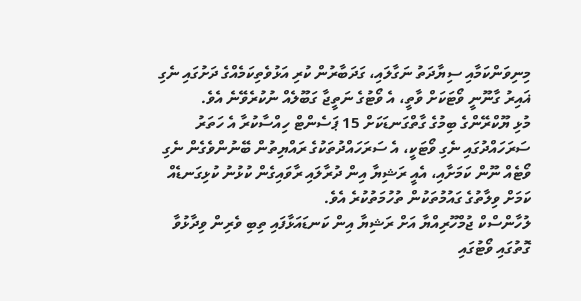މިނިވަންކަމާއި ސިޔާދަތު ނަގާލައި، ގަދަބާރުން ކުރި އަޅުވެތިކަމެއްގެ ދަށުގައި ނެގި ޣައިރު ގާނޫނީ ވޯޓަކަށް ވާތީ، އެ ވޯޓުގެ ނަތީޖާ ގަބޫލެއް ނުކުރެވޭނެ އެވެ.
މުޅި ޔޫކްރޭންގެ ބިމުގެ ގާތްގަނޑަކަށް 15 ޕަސެންޓް ހިއްސާކުރާ އެ ހަތަރު ސަރަހައްދުގައި ނެގި ވޯޓަކީ، އެ ސަރަހައްދުތަކުގެ ރައްޔިތުން ބޭނުންވެގެން ނެގި ވޯޓެއް ނޫން ކަމަށާއި، އެއީ ރަޝިޔާ އިން ދުރާލައި ރާވައިގެން ކުޅުނު ކުޅިގަނޑެއް ކަމަށް ވިލާތުގެ ގައުމުތަކުން ތުހުމަތުކުރެ އެވެ.
ލުހާންސްކް ޖުމްހޫރިއްޔާ އަށް ރަޝިޔާ އިން ކަނޑައަޅާފައި ތިބި ވެރިން ވިދާޅުވާ ގޮތުގައި ވޯޓުގައި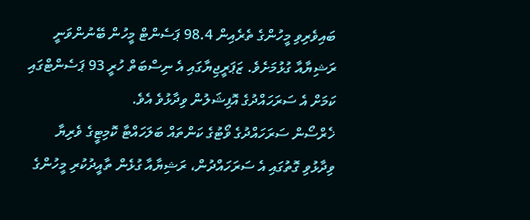ބައިވެރިވި މީހުންގެ ތެރެއިން 98.4 ޕަސެންޓް މީހުން ބޭނުންވަނީ ރަޝިޔާއާ ގުޅުމަށެވެ. ޒަޕަރީޖިޔާގައި އެ ނިސްބަތް ހުރީ 93 ޕަސެންޓްގައި ކަމަށް އެ ސަރަހައްދުގެ އޮފިޝަލުން ވިދާޅުވެ އެވެ.
ޚެރްސޯން ސަރަހައްދުގެ ވޯޓުގެ ކަންތައް ބަލަހައްޓާ ކޮމިޓީގެ ވެރިޔާ ވިދާޅުވި ގޮތުގައި އެ ސަރަހައްދުން، ރަޝިޔާއާ ގުޅެން ތާއީދުކުރި މީހުންގެ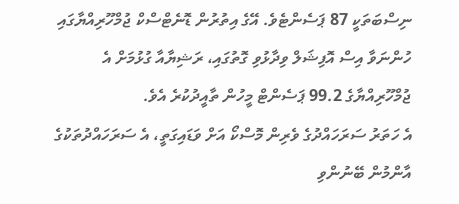ނިސްބަތަކީ 87 ޕަސެންޓެވެ. އޭގެ އިތުރުން ޑޮނެޓްސްކް ޖުމްހޫރިއްޔާގައި ހުންނަވާ އިސް އޮފިޝަލް ވިދާޅުވި ގޮތުގައި، ރަޝިޔާއާ ގުޅުމަށް އެ ޖުމްހޫރިއްޔާގެ 99.2 ޕަސެންޓް މީހުން ތާއީދުކުރެ އެވެ.
އެ ހަތަރު ސަރަހައްދުގެ ވެރިން މޮސްކޯ އަށް ވަޑައިގަތީ، އެ ސަރަހައްދުތަކުގެ އާންމުން ބޭނުންވި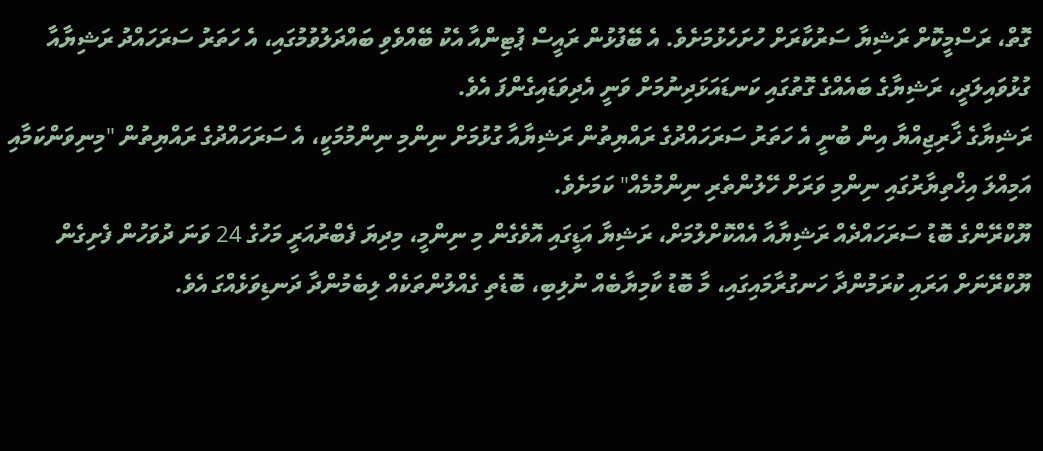ގޮތް، ރަސްމީކޮށް ރަޝިޔާ ސަރުކާރަށް ހުށަހެޅުމަށެވެ. އެ ބޭފުޅުން ރައީސް ޕުޓިންއާ އެކު ބޭއްވެވި ބައްދަލުވުމުގައި، އެ ހަތަރު ސަރަހައްދު ރަޝިޔާއާ ގުޅުވައިލަދީ، ރަޝިޔާގެ ބައެއްގެ ގޮތުގައި ކަނޑައަޅަދިނުމަށް ވަނީ އެދިވަޑައިގެންފަ އެވެ.
ރަޝިޔާގެ ޚާރިޖިއްޔާ އިން ބުނީ އެ ހަތަރު ސަރަހައްދުގެ ރައްޔިތުން ރަޝިޔާއާ ގުޅުމަށް ނިންމި ނިންމުމަކީ، އެ ސަރަހައްދުގެ ރައްޔިތުން "މިނިވަންކަމާއި އަމިއްލަ އިޚްތިޔާރުގައި ނިންމި ވަރަށް ހޭލުންތެރި ނިންމުމެއް" ކަމަށެވެ.
ޔޫކްރޭންގެ ބޮޑު ސަރަހައްދެއް ރަޝިޔާއާ އެއްކޮށްލުމަށް، ރަޝިޔާ އަޑީގައި އޮވެގެން މި ނިންމީ، މިދިޔަ ފެބްރުއަރީ މަހުގެ 24 ވަނަ ދުވަހުން ފެށިގެން ޔޫކްރޭނަށް އަރައި ކުރަމުންދާ ހަނގުރާމައިގައި، މާ ބޮޑު ކާމިޔާބެއް ނުލިބި، ބޮޑެތި ގެއްލުންތަކެއް ލިބެމުންދާ ދަނޑިވަޅެއްގަ އެވެ.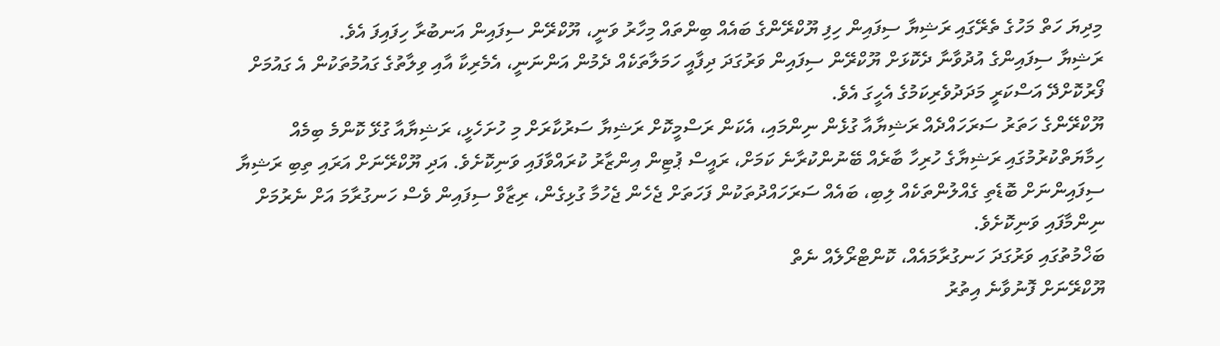މިދިޔަ ހަތް މަހުގެ ތެރޭގައި ރަޝިޔާ ސިފައިން ހިފި ޔޫކްރޭންގެ ބައެއް ބިންތައް މިހާރު ވަނީ، ޔޫކްރޭން ސިފައިން އަނބުރާ ހިފައިފަ އެވެ.
ރަޝިޔާ ސިފައިންގެ އުދުވާނާ ދެކޮޅަށް ޔޫކްރޭން ސިފައިން ވަރުގަދަ ދިފާއީ ހަމަލާތަކެއް ދެމުން އަންނަނީ، އެމެރިކާ އާއި ވިލާތުގެ ގައުމުތަކުން އެ ގައުމަށް ފޯރުކޮށްދޭ އަސްކަރީ މަދަދުވެރިކަމުގެ އެހީގަ އެވެ.
ޔޫކްރޭންގެ ހަތަރު ސަރަހައްދެއް ރަޝިޔާއާ ގުޅެން ނިންމައި، އެކަން ރަސްމީކޮށް ރަޝިޔާ ސަރުކާރަށް މި ހުށަހެޅީ، ރަޝިޔާއާ ގުޅޭ ކޮންމެ ބިމެއް ހިމާޔަތްކުރުމުގައި ރަޝިޔާގެ ހުރިހާ ބާރެއް ބޭނުންކުރާނެ ކަމަށް، ރައީސް ޕުޓިން އިންޒާރު ކުރައްވާފައި ވަނިކޮށެވެ. އަދި ޔޫކްރޭނަށް އަރައި ތިބި ރަޝިޔާ ސިފައިންނަށް ބޮޑެތި ގެއްލުންތަކެއް ލިބި، ބައެއް ސަރަހައްދުތަކުން ފަހަތަށް ޖެހެން ޖެހުމާ ގުޅިގެން، ރިޒާވް ސިފައިން ވެސް ހަނގުރާމަ އަށް ނެރުމަށް ނިންމާފައި ވަނިކޮށެވެ.
ބަޚްމުތުގައި ވަރުގަދަ ހަނގުރާމައެއް، ކޮންޓްރޯލެއް ނެތް
ޔޫކްރޭނަށް ފޮނުވާނެ އިތުރު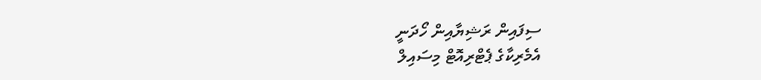ސިފައިން ރަޝިޔާއިން ހޯދަނީ
އެމެރިކާގެ ޕެޓްރިއޮޓް މިސައިލް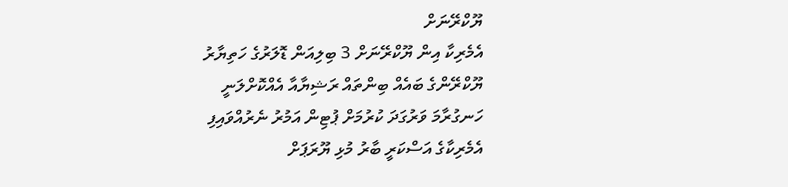ޔޫކްރޭނަށް
އެމެރިކާ އިން ޔޫކްރޭނަށް 3 ބިލިއަން ޑޮލަރުގެ ހަތިޔާރު
ޔޫކްރޭންގެ ބައެއް ބިންތައް ރަޝިޔާއާ އެއްކޮށްލަނީ
ހަނގުރާމަ ވަރުގަދަ ކުރުމަށް ޕުޓިން އަމުރު ނެރުއްވައިފި
އެމެރިކާގެ އަސްކަރީ ބާރު މުޅި ޔޫރަޕަށް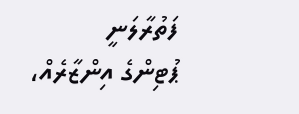ފަތުރާލަނީ
ޕުޓިންގެ އިންޒާރެއް،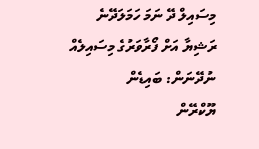މިސައިލް ދޭ ނަމަ ހަމަލަދޭނެ
ރަޝިޔާ އަށް ފޯރާވަރުގެ މިސައިލެއް ނުދޭނަން: ބައިޑެން
ޔޫކްރޭން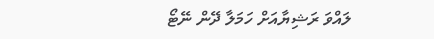ލައްވަ ރަޝިޔާއަށް ހަމަލާ ދޭން ނޭޓޯ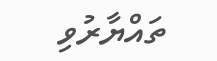ތައްޔާރުވި